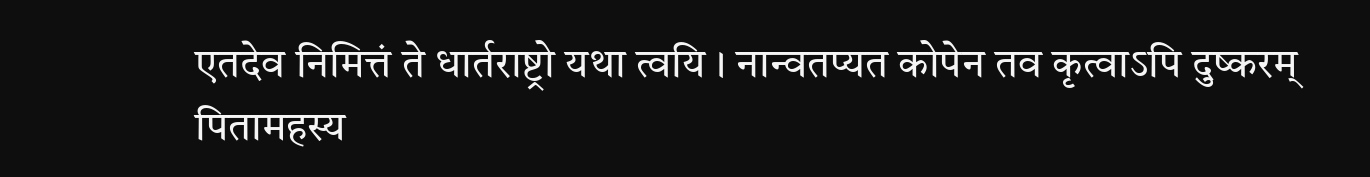एतदेव निमित्तं ते धार्तराष्ट्रो यथा त्वयि । नान्वतप्यत कोपेन तव कृत्वाऽपि दुष्करम्
पितामहस्य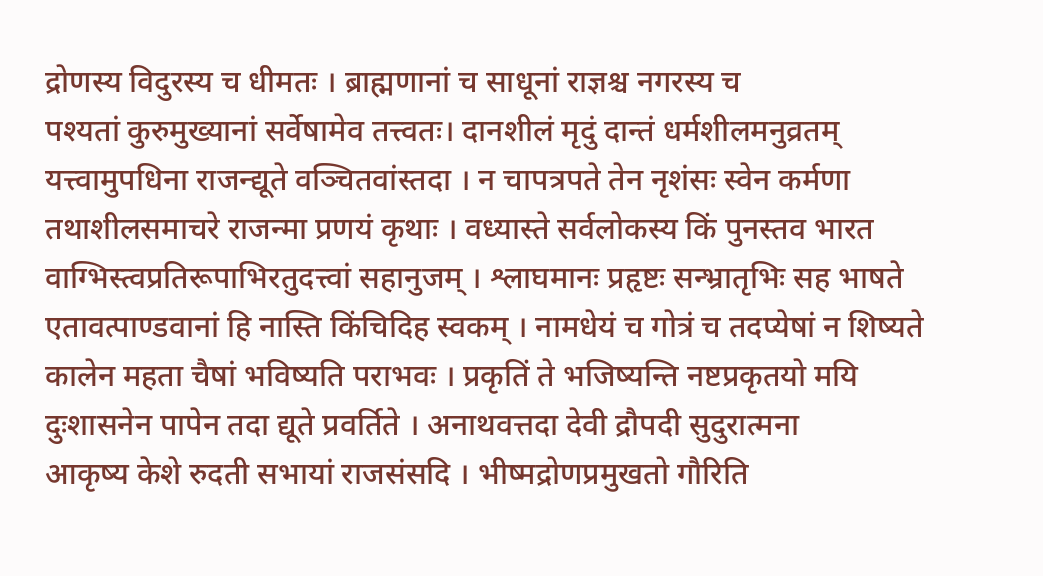द्रोणस्य विदुरस्य च धीमतः । ब्राह्मणानां च साधूनां राज्ञश्च नगरस्य च
पश्यतां कुरुमुख्यानां सर्वेषामेव तत्त्वतः। दानशीलं मृदुं दान्तं धर्मशीलमनुव्रतम्
यत्त्वामुपधिना राजन्द्यूते वञ्चितवांस्तदा । न चापत्रपते तेन नृशंसः स्वेन कर्मणा
तथाशीलसमाचरे राजन्मा प्रणयं कृथाः । वध्यास्ते सर्वलोकस्य किं पुनस्तव भारत
वाग्भिस्त्वप्रतिरूपाभिरतुदत्त्वां सहानुजम् । श्लाघमानः प्रहृष्टः सन्भ्रातृभिः सह भाषते
एतावत्पाण्डवानां हि नास्ति किंचिदिह स्वकम् । नामधेयं च गोत्रं च तदप्येषां न शिष्यते
कालेन महता चैषां भविष्यति पराभवः । प्रकृतिं ते भजिष्यन्ति नष्टप्रकृतयो मयि
दुःशासनेन पापेन तदा द्यूते प्रवर्तिते । अनाथवत्तदा देवी द्रौपदी सुदुरात्मना
आकृष्य केशे रुदती सभायां राजसंसदि । भीष्मद्रोणप्रमुखतो गौरिति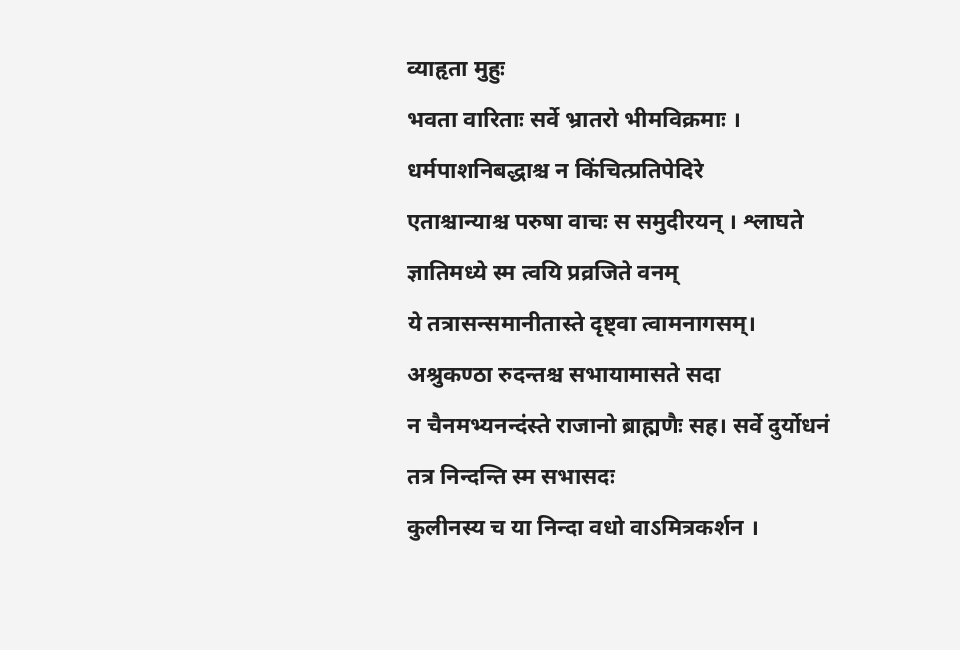व्याहृता मुहुः
भवता वारिताः सर्वे भ्रातरो भीमविक्रमाः । धर्मपाशनिबद्धाश्च न किंचित्प्रतिपेदिरे
एताश्चान्याश्च परुषा वाचः स समुदीरयन् । श्लाघते ज्ञातिमध्ये स्म त्वयि प्रव्रजिते वनम्
ये तत्रासन्समानीतास्ते दृष्ट्वा त्वामनागसम्। अश्रुकण्ठा रुदन्तश्च सभायामासते सदा
न चैनमभ्यनन्दंस्ते राजानो ब्राह्मणैः सह। सर्वे दुर्योधनं तत्र निन्दन्ति स्म सभासदः
कुलीनस्य च या निन्दा वधो वाऽमित्रकर्शन ।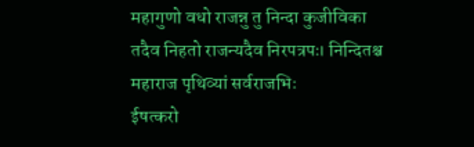महागुणो वधो राजन्नु तु निन्दा कुजीविका
तदैव निहतो राजन्यदैव निरपत्रपः। निन्दितश्च महाराज पृथिव्यां सर्वराजभिः
ईषत्करो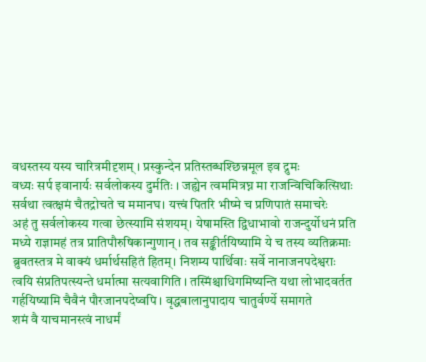वधस्तस्य यस्य चारित्रमीदृशम् । प्रस्कुन्देन प्रतिस्तब्धश्छिन्नमूल इव द्रुमः
वध्यः सर्प इवानार्यः सर्वलोकस्य दुर्मतिः । जह्येन त्वममित्रघ्न मा राजन्विचिकित्सिथाः
सर्वथा त्वत्क्षमं चैतद्रोचते च ममानघ। यत्त्वं पितरि भीष्मे च प्रणिपातं समाचरेः
अहं तु सर्वलोकस्य गत्वा छेत्स्यामि संशयम्। येषामस्ति द्विधाभावो राजन्दुर्योधनं प्रति
मध्ये राज्ञामहं तत्र प्रातिपौरुषिकान्गुणान् । तव सङ्कीर्तयिष्यामि ये च तस्य व्यतिक्रमाः
ब्रुवतस्तत्र मे वाक्यं धर्मार्थसहितं हितम्। निशम्य पार्थिवाः सर्वे नानाजनपदेश्वराः
त्वयि संप्रतिपत्स्यन्ते धर्मात्मा सत्यवागिति । तस्मिंश्चाधिगमिष्यन्ति यथा लोभादवर्तत
गर्हयिष्यामि चैवैनं पौरजानपदेष्वपि । वृद्धबालानुपादाय चातुर्वर्ण्ये समागते
शमं वै याचमानस्त्वं नाधर्मं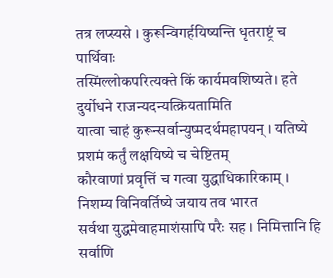तत्र लप्स्यसे । कुरून्विगर्हयिष्यन्ति धृतराष्ट्रं च पार्थिवाः
तस्मिंल्लोकपरित्यक्ते किं कार्यमवशिष्यते। हते दुर्योधने राजन्यदन्यत्क्रियतामिति
यात्वा चाहं कुरून्सर्वान्युष्मदर्थमहापयन् । यतिष्ये प्रशमं कर्तुं लक्षयिष्ये च चेष्टितम्
कौरवाणां प्रवृत्तिं च गत्वा युद्धाधिकारिकाम् । निशम्य विनिवर्तिष्ये जयाय तव भारत
सर्वथा युद्धमेवाहमाशंसापि परैः सह । निमित्तानि हि सर्वाणि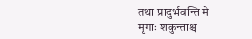तथा प्रादुर्भवन्ति मे
मृगाः शकुन्ताश्च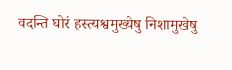वदन्ति घोरं हस्त्यश्वमुख्येषु निशामुखेषु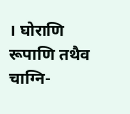। घोराणि रूपाणि तथैव चाग्नि-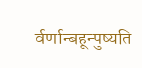र्वर्णान्बहून्पुष्यति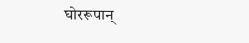घोररूपान्